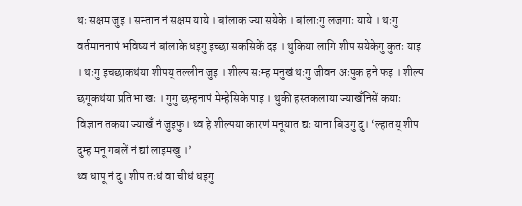थः सक्षम जुइ । सन्तान नं सक्षम याये । बांलाक ज्या सयेके । बांलाःगु लजगाः याये । थःगु वर्तमाननापं भविष्य नं बांलाके धइगु इच्छा सकसिकें दइ । थुकिया लागि शीप सयेकेगु कुतः याइ । थःगु इचछाकथंया शीपय् तल्लीन जुइ । शील्प सःम्ह मनुखं थःगु जीवन अःपुक हने फइ । शील्प छगूकथंया प्रतिभा खः । गुगु छम्हनापं मेम्हेसिके पाइ । थुकी हस्तकलाया ज्याखँनिसें कयाः विज्ञान तकया ज्याखँ नं जुइफु। थ्व हे शील्पया कारणं मनूयात द्यः याना बिउगु दु। ‘ल्हातय् शीप दुम्ह मनू गबलें नं द्यां लाइमखु ।’
थ्व धापू नं दु। शीप तःधं वा चीधं धइगु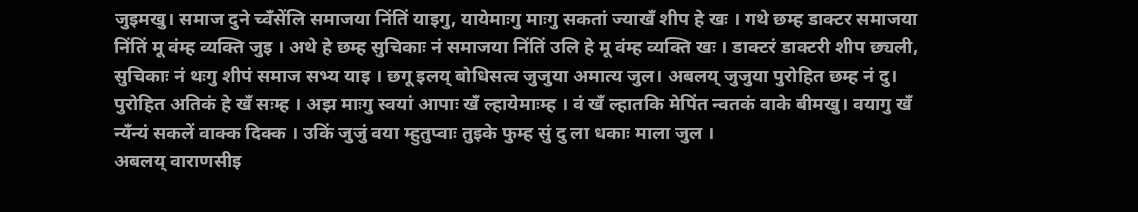जुइमखु। समाज दुने च्वँसेंलि समाजया निंतिं याइगु, यायेमाःगु माःगु सकतां ज्याखँ शीप हे खः । गथे छम्ह डाक्टर समाजया निंतिं मू वंम्ह व्यक्ति जुइ । अथे हे छम्ह सुचिकाः नं समाजया निंतिं उलि हे मू वंम्ह व्यक्ति खः । डाक्टरं डाक्टरी शीप छ्यली, सुचिकाः नं थःगु शीपं समाज सभ्य याइ । छगू इलय् बोधिसत्व जुजुया अमात्य जुल। अबलय् जुजुया पुरोहित छम्ह नं दु। पुरोहित अतिकं हे खँ सःम्ह । अझ माःगु स्वयां आपाः खँ ल्हायेमाःम्ह । वं खँ ल्हातकि मेपिंत न्वतकं वाके बीमखु। वयागु खँ न्यँन्यं सकलें वाक्क दिक्क । उकिं जुजुं वया म्हुतुप्वाः तुइके फुम्ह सुं दु ला धकाः माला जुल ।
अबलय् वाराणसीइ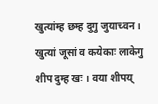खुत्यांम्ह छम्ह दुगु जुयाच्वन । खुत्यां जूसां व कयेकाः लाकेगु शीप दुम्ह खः । वया शीपय्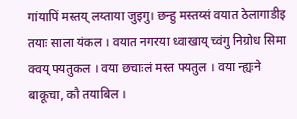गांयापिं मस्तय् लय्ताया जुइगु। छन्हु मस्तय्सं वयात ठेलागाडीइ तयाः साला यंकल । वयात नगरया ध्वाखाय् च्वंगु निग्रोध सिमा क्वय् फ्यतुकल । वया छचाःलं मस्त फ्यतुल । वया न्ह्यःने बाकूचा, कौ तयाबिल ।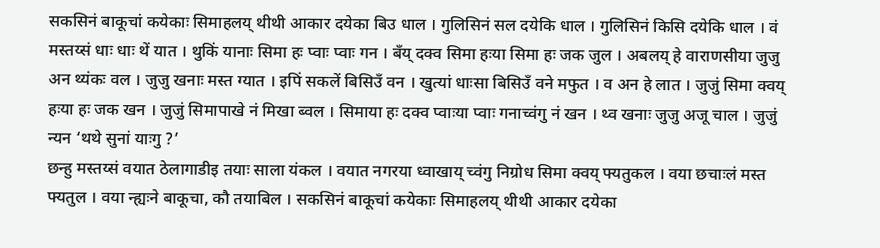सकसिनं बाकूचां कयेकाः सिमाहलय् थीथी आकार दयेका बिउ धाल । गुलिसिनं सल दयेकि धाल । गुलिसिनं किसि दयेकि धाल । वं मस्तय्सं धाः धाः थें यात । थुकिं यानाः सिमा हः प्वाः प्वाः गन । बँय् दक्व सिमा हःया सिमा हः जक जुल । अबलय् हे वाराणसीया जुजु अन थ्यंकः वल । जुजु खनाः मस्त ग्यात । इपिं सकलें बिसिउँ वन । खुत्यां धाःसा बिसिउँ वने मफुत । व अन हे लात । जुजुं सिमा क्वय् हःया हः जक खन । जुजुं सिमापाखे नं मिखा ब्वल । सिमाया हः दक्व प्वाःया प्वाः गनाच्वंगु नं खन । थ्व खनाः जुजु अजू चाल । जुजुं न्यन ‘थथे सुनां याःगु ?’
छन्हु मस्तय्सं वयात ठेलागाडीइ तयाः साला यंकल । वयात नगरया ध्वाखाय् च्वंगु निग्रोध सिमा क्वय् फ्यतुकल । वया छचाःलं मस्त फ्यतुल । वया न्ह्यःने बाकूचा, कौ तयाबिल । सकसिनं बाकूचां कयेकाः सिमाहलय् थीथी आकार दयेका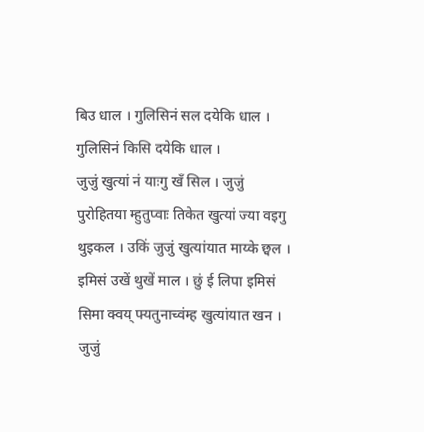बिउ धाल । गुलिसिनं सल दयेकि धाल । गुलिसिनं किसि दयेकि धाल ।
जुजुं खुत्यां नं याःगु खँ सिल । जुजुं पुरोहितया म्हुतुप्वाः तिकेत खुत्यां ज्या वइगु थुइकल । उकिं जुजुं खुत्यांयात माय्के छ्वल । इमिसं उखें थुखें माल । छुं ई लिपा इमिसं सिमा क्वय् फ्यतुनाच्वंम्ह खुत्यांयात खन । जुजुं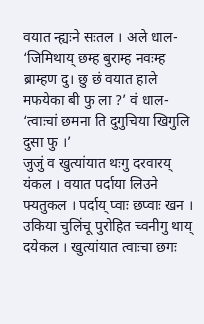वयात न्ह्यःने सःतल । अले धाल- ‘जिमिथाय् छम्ह बुराम्ह नवःम्ह ब्राम्हण दु। छु छं वयात हाले मफयेका बी फु ला ?’ वं धाल- ‘त्वाःचां छमना ति दुगुचिया खिगुलि दुसा फु ।’
जुजुं व खुत्यांयात थःगु दरवारय् यंकल । वयात पर्दाया लिउने फ्यतुकल । पर्दाय् प्वाः छप्वाः खन । उकिया चुलिंचू पुरोहित च्वनीगु थाय् दयेकल । खुत्यांयात त्वाःचा छगः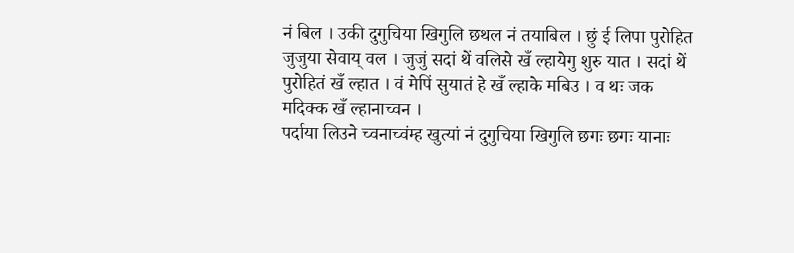नं बिल । उकी दुगुचिया खिगुलि छथल नं तयाबिल । छुं ई लिपा पुरोहित जुजुया सेवाय् वल । जुजुं सदां थें वलिसे खँ ल्हायेगु शुरु यात । सदां थें पुरोहितं खँ ल्हात । वं मेपिं सुयातं हे खँ ल्हाके मबिउ । व थः जक मदिक्क खँ ल्हानाच्वन ।
पर्दाया लिउने च्वनाच्वंम्ह खुत्यां नं दुगुचिया खिगुलि छगः छगः यानाः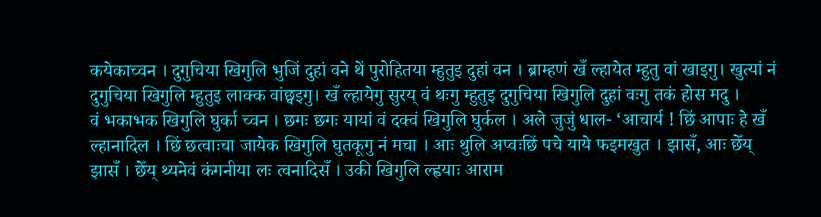कयेकाच्वन । दुगुचिया खिगुलि भुजिं दुहां वने थें पुरोहितया म्हुतुइ दुहां वन । ब्राम्हणं खँ ल्हायेत म्हुतु वां खाइगु। खुत्यां नं दुगुचिया खिगुलि म्हुतुइ लाक्क वांछ्वइगु। खँ ल्हायेगु सुरय् वं थःगु म्हुतुइ दुगुचिया खिगुलि दुहां वःगु तकं होस मदु ।
वं भकाभक खिगुलि घुर्का च्वन । छगः छगः यायां वं दक्वं खिगुलि घुर्कल । अले जुजुं धाल- ‘आचार्य ! छिं आपाः हे खँ ल्हानादिल । छिं छत्वाःचा जायेक खिगुलि घुतकूगु नं मचा । आः थुलि अप्वःछिं पचे याये फइमखुत । झासँ, आः छेँय् झासँ । छेँय् थ्यनेवं कंगनीया लः त्वनादिसँ । उकी खिगुलि ल्ह्वयाः आराम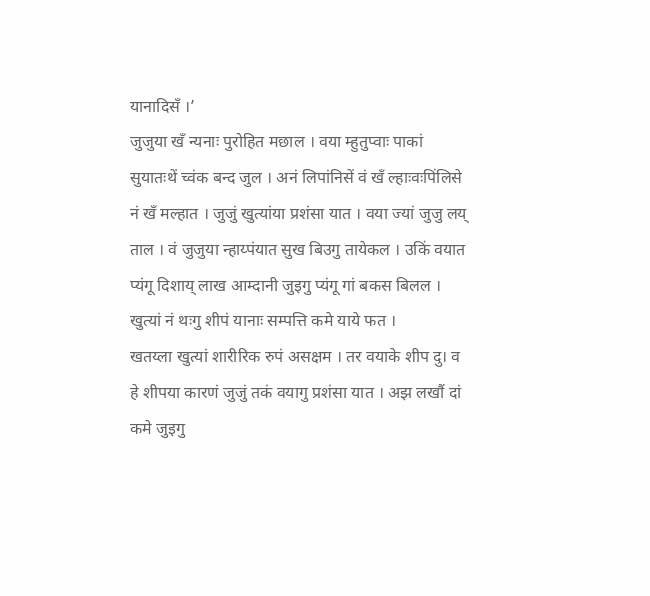यानादिसँ ।’
जुजुया खँ न्यनाः पुरोहित मछाल । वया म्हुतुप्वाः पाकां सुयातःथें च्वंक बन्द जुल । अनं लिपांनिसें वं खँ ल्हाःवःपिंलिसे नं खँ मल्हात । जुजुं खुत्यांया प्रशंसा यात । वया ज्यां जुजु लय् ताल । वं जुजुया न्हाय्पंयात सुख बिउगु तायेकल । उकिं वयात प्यंगू दिशाय् लाख आम्दानी जुइगु प्यंगू गां बकस बिलल । खुत्यां नं थःगु शीपं यानाः सम्पत्ति कमे याये फत ।
खतय्ला खुत्यां शारीरिक रुपं असक्षम । तर वयाके शीप दु। व हे शीपया कारणं जुजुं तकं वयागु प्रशंसा यात । अझ लखौं दां कमे जुइगु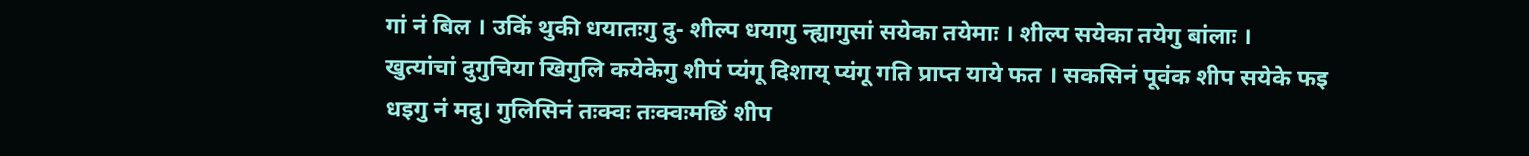गां नं बिल । उकिं थुकी धयातःगु दु- शील्प धयागु न्ह्यागुसां सयेका तयेमाः । शील्प सयेका तयेगु बांलाः । खुत्यांचां दुगुचिया खिगुलि कयेकेगु शीपं प्यंगू दिशाय् प्यंगू गति प्राप्त याये फत । सकसिनं पूवंक शीप सयेके फइ धइगु नं मदु। गुलिसिनं तःक्वः तःक्वःमछिं शीप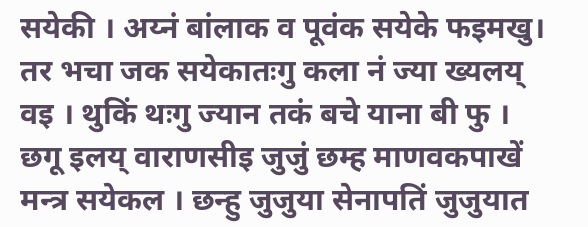सयेकी । अय्नं बांलाक व पूवंक सयेके फइमखु। तर भचा जक सयेकातःगु कला नं ज्या ख्यलय् वइ । थुकिं थःगु ज्यान तकं बचे याना बी फु ।
छगू इलय् वाराणसीइ जुजुं छम्ह माणवकपाखें मन्त्र सयेकल । छन्हु जुजुया सेनापतिं जुजुयात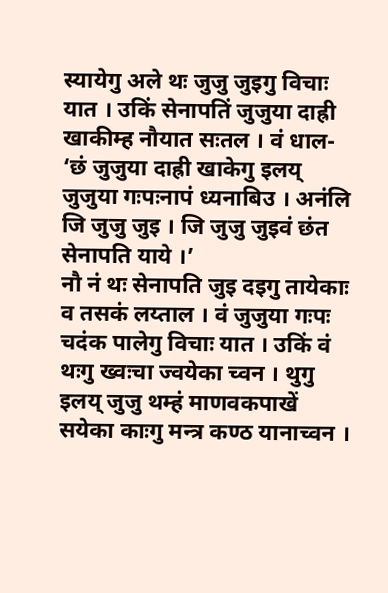स्यायेगु अले थः जुजु जुइगु विचाः यात । उकिं सेनापतिं जुजुया दाह्री खाकीम्ह नौयात सःतल । वं धाल- ‘छं जुजुया दाह्री खाकेगु इलय् जुजुया गःपःनापं ध्यनाबिउ । अनंलि जि जुजु जुइ । जि जुजु जुइवं छंत सेनापति याये ।’
नौ नं थः सेनापति जुइ दइगु तायेकाः व तसकं लय्ताल । वं जुजुया गःपः चदंक पालेगु विचाः यात । उकिं वं थःगु ख्वःचा ज्वयेका च्वन । थुगु इलय् जुजु थम्हं माणवकपाखें सयेका काःगु मन्त्र कण्ठ यानाच्वन ।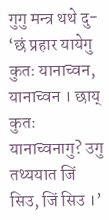गुगु मन्त्र थथे दु- ‘छं प्रहार यायेगु कुतः यानाच्वन, यानाच्वन । छाय् कुतः यानाच्वनागु? उगु तथ्ययात जिं सिउ, जिं सिउ ।’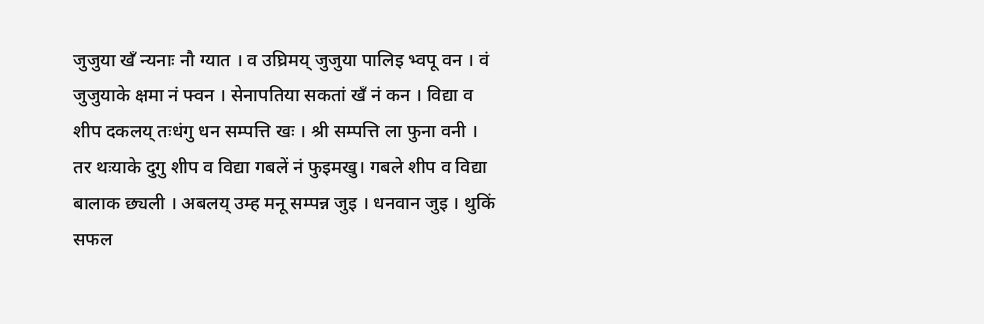जुजुया खँ न्यनाः नौ ग्यात । व उघ्रिमय् जुजुया पालिइ भ्वपू वन । वं जुजुयाके क्षमा नं फ्वन । सेनापतिया सकतां खँ नं कन । विद्या व शीप दकलय् तःधंगु धन सम्पत्ति खः । श्री सम्पत्ति ला फुना वनी । तर थःयाके दुगु शीप व विद्या गबलें नं फुइमखु। गबले शीप व विद्या बालाक छ्यली । अबलय् उम्ह मनू सम्पन्न जुइ । धनवान जुइ । थुकिं सफल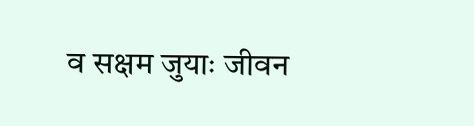व सक्षम जुयाः जीवन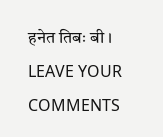हनेत तिबः बी ।
LEAVE YOUR COMMENTS